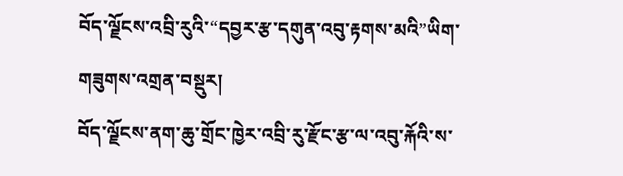བོད་ལྗོངས་འབྲི་རུའི་“དབྱར་རྩ་དགུན་འབུ་རྟགས་མའི”ཡིག་གཟུགས་འགྲན་བསྡུར།
བོད་ལྗོངས་ནག་ཆུ་གྲོང་ཁྱེར་འབྲི་རུ་རྫོང་རྩ་ལ་འབུ་རྐོའི་ས་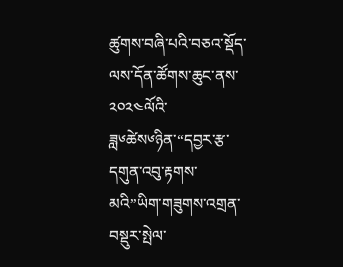ཚུགས་བཞི་པའི་བཅའ་སྡོད་ལས་དོན་ཚོགས་ཆུང་ནས་༢༠༢༤ལོའི་ཟླ༦ཚེས༦ཉིན་“དབྱར་རྩ་དགུན་འབུ་རྟགས་མའི”ཡིག་གཟུགས་འགྲན་བསྡུར་སྤེལ་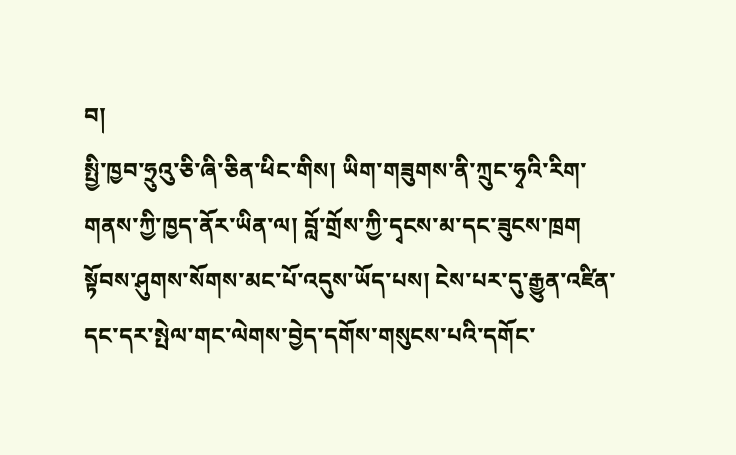བ།
སྤྱི་ཁྱབ་ཧྲུའུ་ཅི་ཞི་ཅིན་ཕིང་གིས། ཡིག་གཟུགས་ནི་ཀྲུང་ཧྭའི་རིག་གནས་ཀྱི་ཁྱད་ནོར་ཡིན་ལ། བློ་གྲོས་ཀྱི་དྭངས་མ་དང་ཟུངས་ཁྲག སྟོབས་ཤུགས་སོགས་མང་པོ་འདུས་ཡོད་པས། ངེས་པར་དུ་རྒྱུན་འཛིན་དང་དར་སྤེལ་གང་ལེགས་བྱེད་དགོས་གསུངས་པའི་དགོང་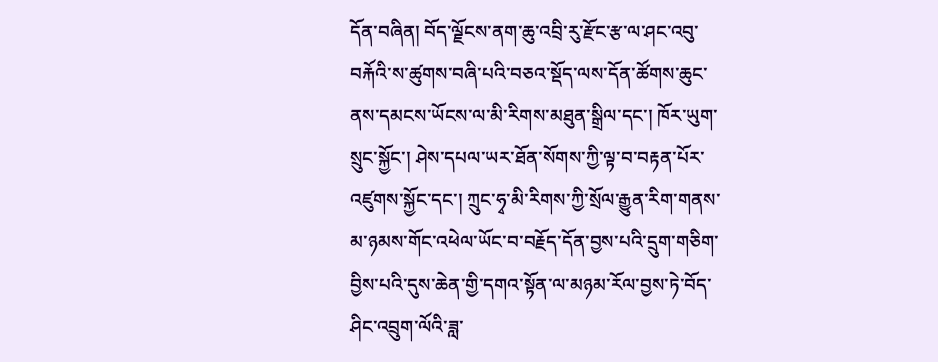དོན་བཞིན། བོད་ལྗོངས་ནག་ཆུ་འབྲི་རུ་རྫོང་རྩ་ལ་ཤང་འབུ་བརྐོའི་ས་ཚུགས་བཞི་པའི་བཅའ་སྡོད་ལས་དོན་ཚོགས་ཆུང་ནས་དམངས་ཡོངས་ལ་མི་རིགས་མཐུན་སྒྲིལ་དང་། ཁོར་ཡུག་སྲུང་སྐྱོང་། ཤེས་དཔལ་ཡར་ཐོན་སོགས་ཀྱི་ལྟ་བ་བརྟན་པོར་འཛུགས་སྐྱོང་དང་། ཀྲུང་ཧྭ་མི་རིགས་ཀྱི་སྲོལ་རྒྱུན་རིག་གནས་མ་ཉམས་གོང་འཕེལ་ཡོང་བ་བརྗོད་དོན་བྱས་པའི་དྲུག་གཅིག་བྱིས་པའི་དུས་ཆེན་གྱི་དགའ་སྟོན་ལ་མཉམ་རོལ་བྱས་ཏེ་བོད་ཤིང་འབྲུག་ལོའི་ཟླ་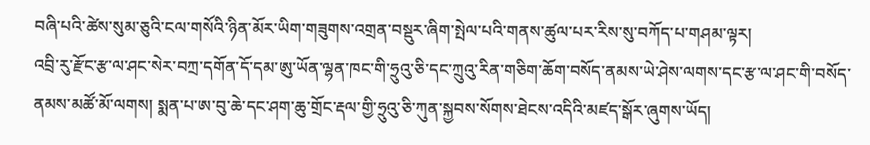བཞི་པའི་ཚེས་སུམ་ཅུའི་ངལ་གསོའི་ཉིན་མོར་ཡིག་གཟུགས་འགྲན་བསྡུར་ཞིག་སྤེལ་པའི་གནས་ཚུལ་པར་རིས་སུ་བཀོད་པ་གཤམ་ལྟར།
འབྲི་རུ་རྫོང་རྩ་ལ་ཤང་སེར་བཀྲ་དགོན་དོ་དམ་ཨུ་ཡོན་ལྷན་ཁང་གི་ཧྲུའུ་ཅི་དང་ཀྲུའུ་རིན་གཅིག་ཆོག་བསོད་ནམས་ཡེ་ཤེས་ལགས་དང་རྩ་ལ་ཤང་གི་བསོད་ནམས་མཚོ་མོ་ལགས། སྨན་པ་ཨ་བུ་ཆེ་དང་ཤག་ཆུ་གྲོང་རྡལ་གྱི་ཧྲུའུ་ཅི་ཀུན་སྐྱབས་སོགས་ཐེངས་འདིའི་མཛད་སྒོར་ཞུགས་ཡོད།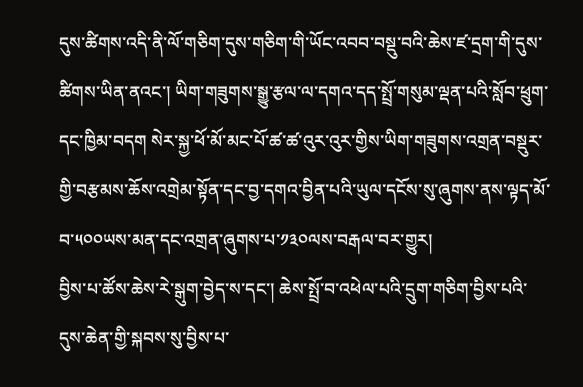དུས་ཚིགས་འདི་ནི་ལོ་གཅིག་དུས་གཅིག་གི་ཡོང་འབབ་བསྡུ་བའི་ཆེས་ཛ་དྲག་གི་དུས་ཚིགས་ཡིན་ནའང་། ཡིག་གཟུགས་སྒྱུ་རྩལ་ལ་དགའ་དད་སྤྲོ་གསུམ་ལྡན་པའི་སློབ་ཕྲུག་དང་ཁྱིམ་བདག སེར་སྐྱ་ཕོ་མོ་མང་པོ་ཚ་ཚ་འུར་འུར་གྱིས་ཡིག་གཟུགས་འགྲན་བསྡུར་གྱི་བརྩམས་ཆོས་འགྲེམ་སྟོན་དང་བྱ་དགའ་བྱིན་པའི་ཡུལ་དངོས་སུ་ཞུགས་ནས་ལྟད་མོ་བ་༥༠༠ཡས་མན་དང་འགྲན་ཞུགས་པ་༡༣༠ལས་བརྒལ་བར་གྱུར།
བྱིས་པ་ཚོས་ཆེས་རེ་སྒུག་བྱེད་ས་དང་། ཆེས་སྤྲོ་བ་འཕེལ་པའི་དྲུག་གཅིག་བྱིས་པའི་དུས་ཆེན་གྱི་སྐབས་སུ་བྱིས་པ་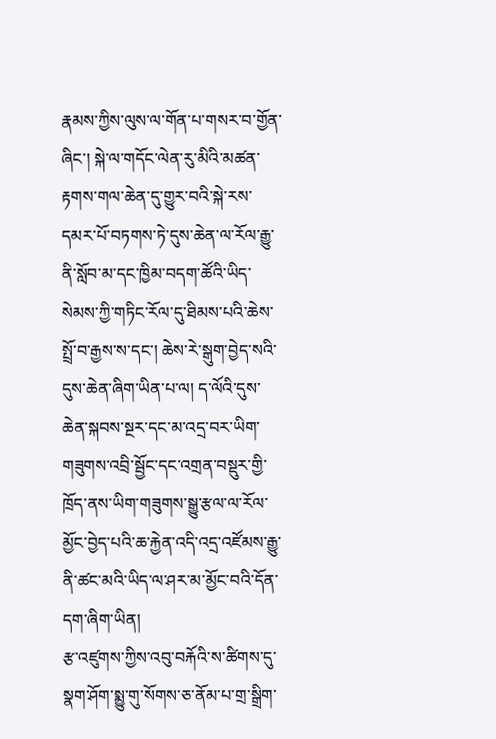རྣམས་ཀྱིས་ལུས་ལ་གོན་པ་གསར་བ་གྱོན་ཞིང་། སྐེ་ལ་གདོང་ལེན་རུ་མིའི་མཚན་རྟགས་གལ་ཆེན་དུ་གྱུར་བའི་སྐེ་རས་དམར་པོ་བཏགས་ཏེ་དུས་ཆེན་ལ་རོལ་རྒྱུ་ནི་སློབ་མ་དང་ཁྱིམ་བདག་ཚོའི་ཡིད་སེམས་ཀྱི་གཏིང་རོལ་དུ་ཐིམས་པའི་ཆེས་སྤྲོ་བ་རྒྱས་ས་དང་། ཆེས་རེ་སྒུག་བྱེད་སའི་དུས་ཆེན་ཞིག་ཡིན་པ་ལ། ད་ལོའི་དུས་ཆེན་སྐབས་སྔར་དང་མ་འདྲ་བར་ཡིག་གཟུགས་འབྲི་སྦྱོང་དང་འགྲན་བསྡུར་གྱི་ཁྲོད་ནས་ཡིག་གཟུགས་སྒྱུ་རྩལ་ལ་རོལ་མྱོང་བྱེད་པའི་ཆ་རྐྱེན་འདི་འདྲ་འཛོམས་རྒྱུ་ནི་ཚང་མའི་ཡིད་ལ་ཤར་མ་མྱོང་བའི་དོན་དག་ཞིག་ཡིན།
རྩ་འཛུགས་ཀྱིས་འབུ་བརྐོའི་ས་ཚིགས་དུ་སྣག་ཤོག་སྨྱུ་གུ་སོགས་ཅ་ནོམ་པ་གྲ་སྒྲིག་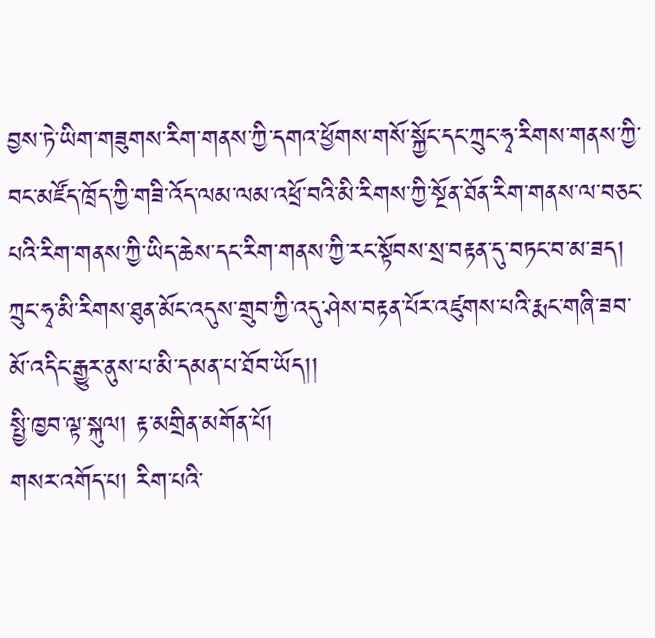བྱས་ཏེ་ཡིག་གཟུགས་རིག་གནས་ཀྱི་དགའ་ཕྱོགས་གསོ་སྐྱོང་དང་ཀྲུང་ཧྭ་རིགས་གནས་ཀྱི་བང་མཛོད་ཁྲོད་ཀྱི་གཟི་འོད་ལམ་ལམ་འཕྲོ་བའི་མི་རིགས་ཀྱི་སྔོན་ཐོན་རིག་གནས་ལ་བཅང་པའི་རིག་གནས་ཀྱི་ཡིད་ཆེས་དང་རིག་གནས་ཀྱི་རང་སྟོབས་སྲ་བརྟན་དུ་བཏང་བ་མ་ཟད། ཀྲུང་ཧྭ་མི་རིགས་ཐུན་མོང་འདུས་གྲུབ་ཀྱི་འདུ་ཤེས་བརྟན་པོར་འཛུགས་པའི་རྨང་གཞི་ཟབ་མོ་འདིང་རྒྱུར་ནུས་པ་མི་དམན་པ་ཐོབ་ཡོད།།
སྤྱི་ཁྱབ་ལྟ་སྐུལ། རྟ་མགྲིན་མགོན་པོ།
གསར་འགོད་པ། རིག་པའི་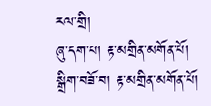རལ་གྲི།
ཞུ་དག་པ། རྟ་མགྲིན་མགོན་པོ།
སྒྲིག་བཟོ་བ། རྟ་མགྲིན་མགོན་པོ།